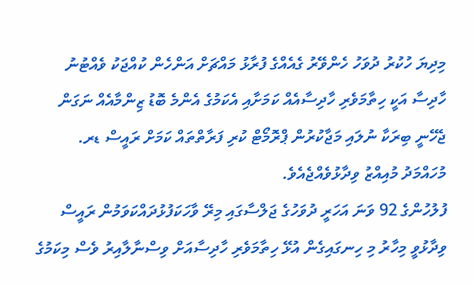މިދިޔަ ހުކުރު ދުވަހު ހެންވޭރު ގެއެއްގެ ފުރާޅު މައްޗަށް އަންހެން ކުއްޖަކު ވެއްޓުނު ހާދިސާ އަކީ ހިތާމަވެރި ހާދިސާއެއް ކަމަށާއި އެކަމުގެ އެންމެ ބޮޑު ޒިންމާއެއް ނަގަން ޖެހޭނީ ބިރަކާ ނުލައި މަޖާކުރުން ޕްރޮމޯޓް ކުރި ފަރާތްތައް ކަމަށް ރައީސް ޑރ. މުހައްމަދު މުއިއްޒު ވިދާޅުވެއްޖެއެވެ.
ފުލުހުންގެ 92 ވަނަ އަހަރީ ދުވަހުގެ ޖަލްސާގައި މިރޭ ވާހަކަފުޅުދައްކަވަމުން ރައީސް ވިދާޅުވީ މިހާރު މި ހިނގައިގެން އުޅޭ ހިތާމަވެރި ހާދިސާއަށް ވިސްނާލާއިރު ވެސް މިކަމުގެ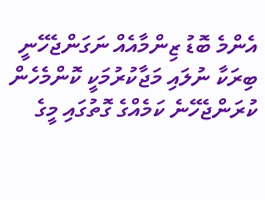އެންމެ ބޮޑު ޒިންމާއެއް ނަގަންޖެހޭނީ ބިރަކާ ނުލައި މަޖާކުރުމަކީ ކޮންމެހެން ކުރަންޖެހޭނެ ކަމެއްގެ ގޮތުގައި މީގެ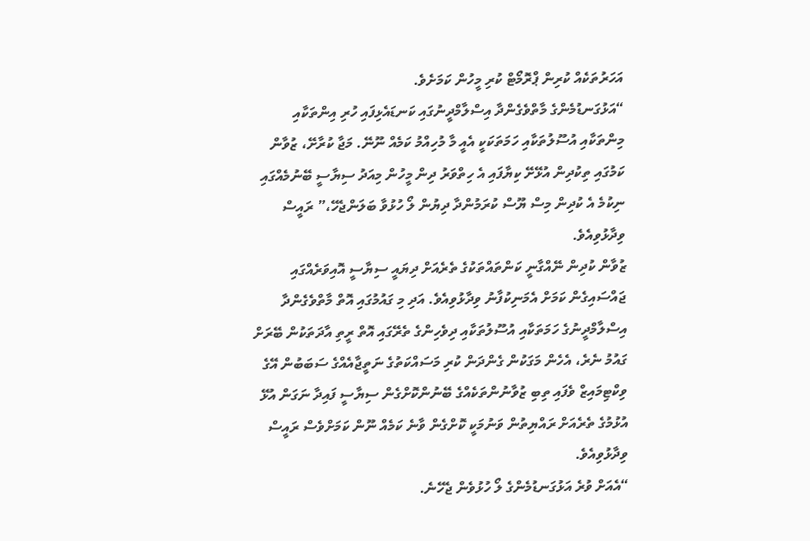އަހަރުތަކެއް ކުރިން ޕްރޮމޯޓް ކުރި މީހުން ކަމަށެވެ.
“އަޅުގަނޑުމެންގެ މާތްވެގެންދާ އިސްލާމްދީނުގައި ކަނޑައެޅިފައި ހުރި އިންތަކާއި މިންތަކާއި އުސޫލުތަކާއި ހަމަތަކަކީ އެއީ މާ މުހިއްމު ކަމެއް ނޫނޭ. މަޖާ ކުރާށޭ، ޒުވާން ކަމުގައި ތިކުދިން އުޅޭށޭ ކިޔާފައި އެ ހިތްވަރު ދިން މީހުން މިއަދު ސިޔާސީ ބޭނުމެއްގައި ނިކުމެ އެ ކުދިން މިސް ޔޫސް ކުރަމުންދާ ދިޔުން ލޯ ހުޅުވާ ބަލަންޖެހޭ،” ރައީސް ވިދާޅުވިއެވެ.
ޒުވާން ކުދިން ނޭއްގާނީ ކަންތައްތަކުގެ ތެރެއަށް ދިޔައީ ސިޔާސީ އޮއިވަރެއްގައި ޖައްސައިގެން ކަމަށް އެމަނިކުފާނު ވިދާޅުވިއެވެ. އަދި މި ގައުމުގައި އޮތް މާތްވެގެންދާ އިސްލާމްދީނުގެ ހަމަތަކާއި އުސޫލުތަކާއި ދިވެހިންގެ ތެރޭގައި އޮތް ރީތި އާދަތަކުން ބޭރަށް ގައުމު ނެރެ، އެހެން މަގަކުން ގެންދަން ކުރި މަސައްކަތުގެ ނަތީޖާއެއްގެ ސަބަބުން އޭގެ ވިކްޓިމައިޒް ވެފައި ތިބި ޒުވާނުންތަކެއްގެ ބޭނުންކޮށްގެން ސިޔާސީ ފައިދާ ނަގަން އުޅޭ އުޅުމުގެ ތެރެއަށް ރައްޔިތުން ވަނުމަކީ ކޮށްގެން ވާނެ ކަމެއް ނޫން ކަމަށްވެސް ރައީސް ވިދާޅުވިއެވެ.
“އެއަށް ވުރެ އަޅުގަނޑުމެންގެ ލޯ ހުޅުވެން ޖެހޭނެ.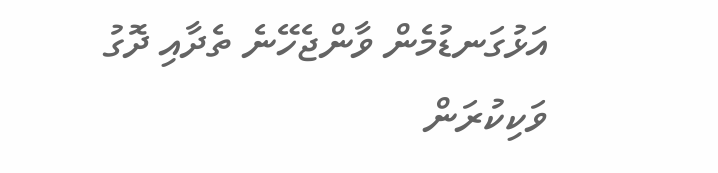އަޅުގަނޑުމެން ވާންޖެހޭނެ ތެދާއި ދޮގު ވަކިކުރަން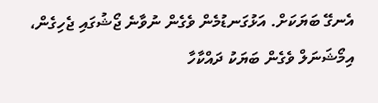އެނގޭ ބަޔަކަށް. އަޅުގަނޑުމެން ވެގެން ނުވާނެ ޖޯޝުގައި ޖެހިގެން، އިމޯޝަނަލް ވެގެން ބަޔަކު ދައްކާހާ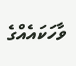ވާހަކައެއްގެ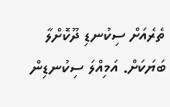ތެރެއަށް ސިކުނޑި ދޫކޮށްލާ ބަޔަކަށް. އަމިއްލަ ސިކުނޑިން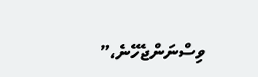ވިސްނަންޖެހޭނެ،”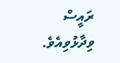ރައީސް ވިދާޅުވިއެވެ.